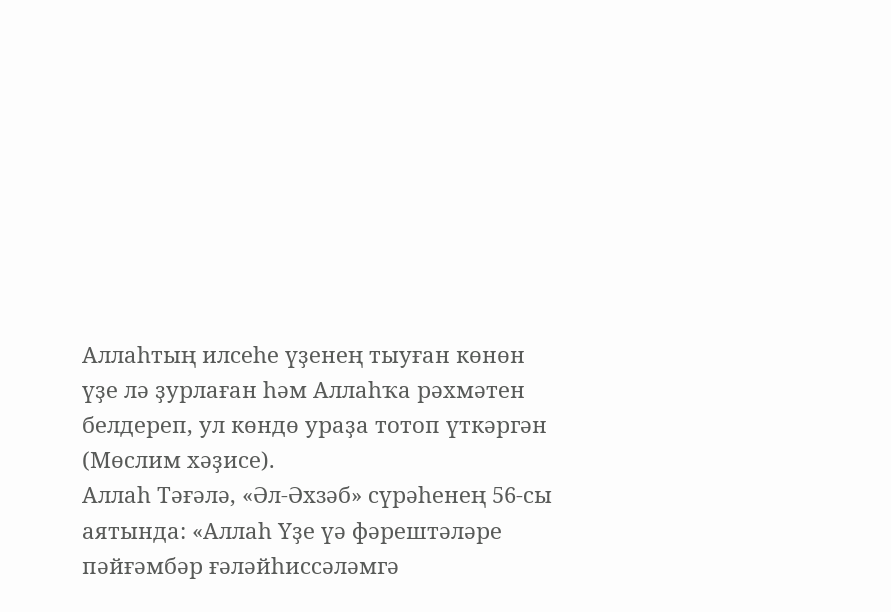Аллаһтың илсеһе үҙенең тыуған көнөн үҙе лә ҙурлаған һәм Аллаһҡа рәхмәтен белдереп, ул көндө ураҙа тотоп үткәргән (Мөслим хәҙисе).
Аллаһ Тәғәлә, «Әл-Әхзәб» сүрәһенең 56-сы аятында: «Аллаһ Үҙе үә фәрештәләре пәйғәмбәр ғәләйһиссәләмгә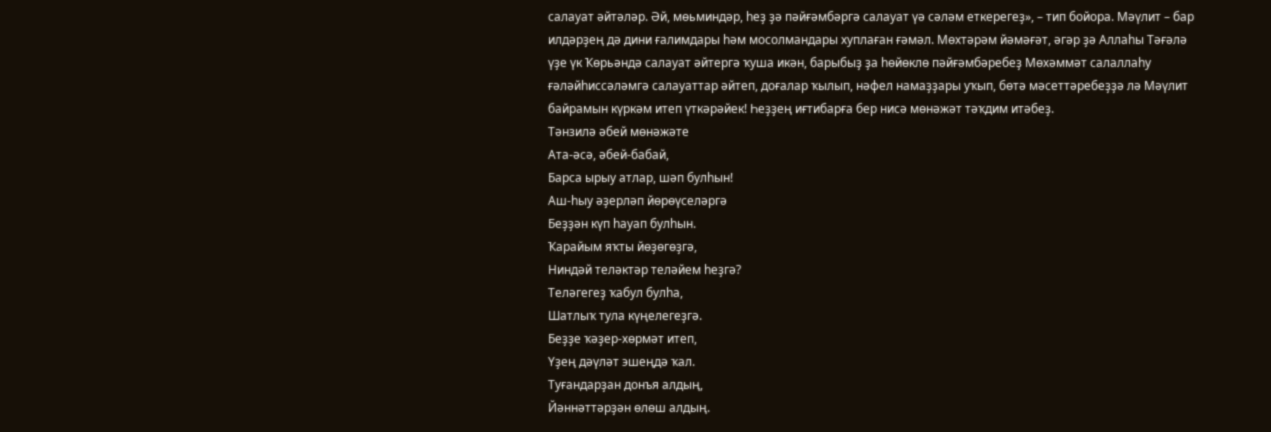салауат әйтәләр. Әй, мөьминдәр, һеҙ ҙә пәйғәмбәргә салауат үә сәләм еткерегеҙ», – тип бойора. Мәүлит – бар илдәрҙең дә дини ғалимдары һәм мосолмандары хуплаған ғәмәл. Мөхтәрәм йәмәғәт, әгәр ҙә Аллаһы Тәғәлә үҙе үк Ҡөрьәндә салауат әйтергә ҡуша икән, барыбыҙ ҙа һөйөклө пәйғәмбәребеҙ Мөхәммәт салаллаһу ғәләйһиссәләмгә салауаттар әйтеп, доғалар ҡылып, нәфел намаҙҙары уҡып, бөтә мәсеттәребеҙҙә лә Мәүлит байрамын күркәм итеп үткәрәйек! Һеҙҙең иғтибарға бер нисә мөнәжәт тәҡдим итәбеҙ.
Тәнзилә әбей мөнәжәте
Ата-әсә, әбей-бабай,
Барса ырыу атлар, шәп булһын!
Аш-һыу әҙерләп йөрөүселәргә
Беҙҙән күп һауап булһын.
Ҡарайым яҡты йөҙөгөҙгә,
Ниндәй теләктәр теләйем һеҙгә?
Теләгегеҙ ҡабул булһа,
Шатлыҡ тула күңелегеҙгә.
Беҙҙе ҡәҙер-хөрмәт итеп,
Үҙең дәүләт эшеңдә ҡал.
Туғандарҙан донъя алдың,
Йәннәттәрҙән өлөш алдың.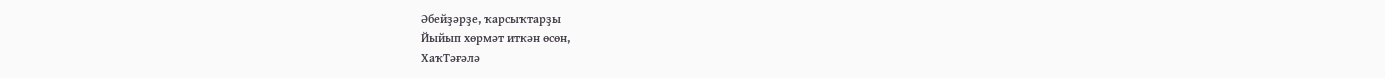Әбейҙәрҙе, ҡарсыҡтарҙы
Йыйып хөрмәт иткән өсөн,
ХаҡТәғәлә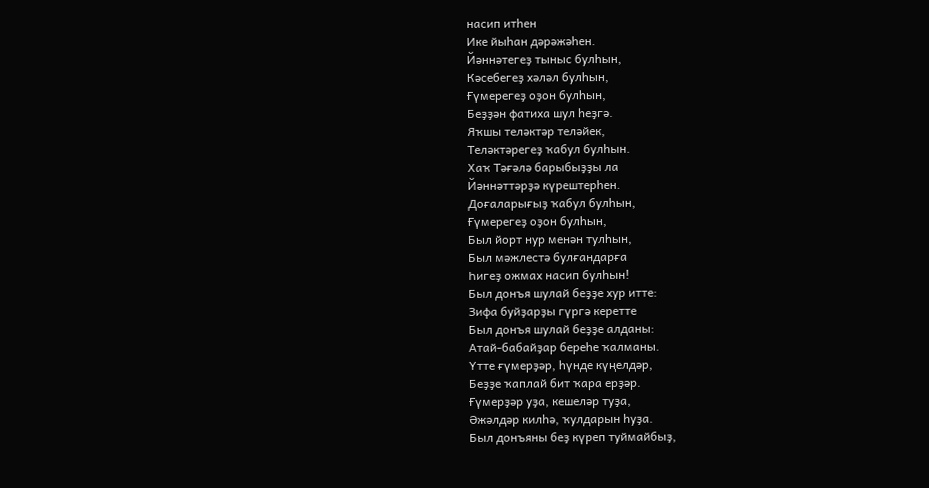насип итһен
Ике йыһан дәрәжәһен.
Йәннәтегеҙ тыныс булһын,
Кәсебегеҙ хәләл булһын,
Ғүмерегеҙ оҙон булһын,
Беҙҙән фатиха шул һеҙгә.
Яҡшы теләктәр теләйек,
Теләктәрегеҙ ҡабул булһын.
Хаҡ Тәғәлә барыбыҙҙы ла
Йәннәттәрҙә күрештерһен.
Доғаларығыҙ ҡабул булһын,
Ғүмерегеҙ оҙон булһын,
Был йорт нур менән тулһын,
Был мәжлестә булғандарға
Һигеҙ ожмах насип булһын!
Был донъя шулай беҙҙе хур итте:
Зифа буйҙарҙы гүргә керетте
Был донъя шулай беҙҙе алданы:
Атай-бабайҙар береһе ҡалманы.
Үтте ғүмерҙәр, һүнде күңелдәр,
Беҙҙе ҡаплай бит ҡара ерҙәр.
Ғүмерҙәр уҙа, кешеләр туҙа,
Әжәлдәр килһә, ҡулдарын һуҙа.
Был донъяны беҙ күреп туймайбыҙ,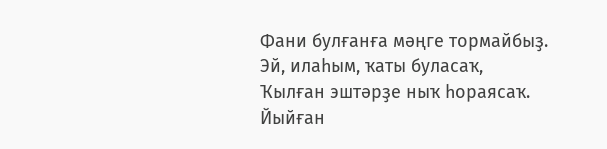Фани булғанға мәңге тормайбыҙ.
Эй, илаһым, ҡаты буласаҡ,
Ҡылған эштәрҙе ныҡ һораясаҡ.
Йыйған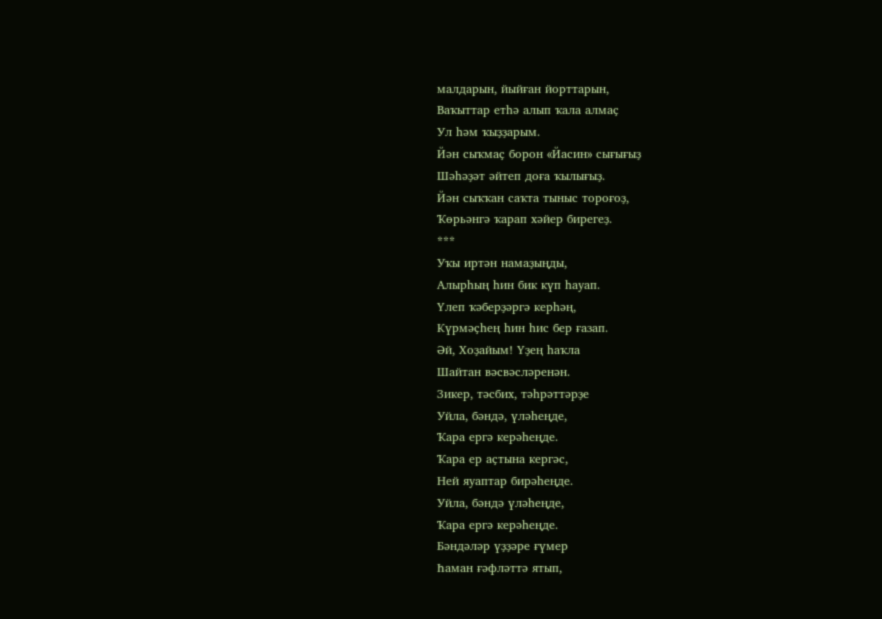малдарын, йыйған йорттарын,
Ваҡыттар етһә алып ҡала алмаҫ
Ул һәм ҡыҙҙарым.
Йән сыҡмаҫ борон «Йасин» сығығыҙ
Шәһәҙәт әйтеп доға ҡылығыҙ.
Йән сыҡҡан саҡта тыныс тороғоҙ,
Ҡөрьәнгә ҡарап хәйер бирегеҙ.
***
Уҡы иртән намаҙыңды,
Алырһың һин бик күп һауап.
Үлеп ҡәберҙәргә керһәң,
Күрмәҫһең һин һис бер ғазап.
Әй, Хоҙайым! Үҙең һаҡла
Шайтан вәсвәсләренән.
Зикер, тәсбих, тәһрәттәрҙе
Уйла, бәндә, үләһеңде,
Ҡара ергә керәһеңде.
Ҡара ер аҫтына кергәс,
Ней яуаптар бирәһеңде.
Уйла, бәндә үләһеңде,
Ҡара ергә керәһеңде.
Бәндәләр үҙҙәре ғүмер
Һаман ғәфләттә ятып,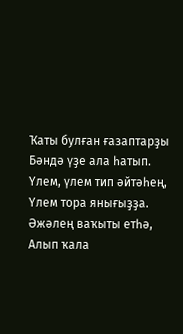Ҡаты булған ғазаптарҙы
Бәндә үҙе ала һатып.
Үлем, үлем тип әйтәһең,
Үлем тора янығыҙҙа.
Әжәлең ваҡыты етһә,
Алып ҡала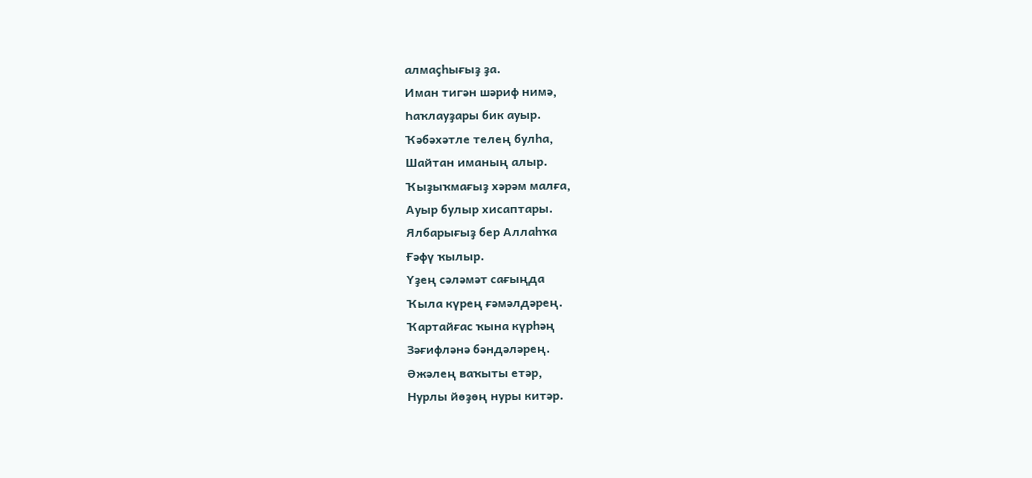алмаҫһығыҙ ҙа.
Иман тигән шәриф нимә,
Һаҡлауҙары бик ауыр.
Ҡәбәхәтле телең булһа,
Шайтан иманың алыр.
Ҡыҙыҡмағыҙ хәрәм малға,
Ауыр булыр хисаптары.
Ялбарығыҙ бер Аллаһҡа
Ғәфү ҡылыр.
Үҙең сәләмәт сағыңда
Ҡыла күрең ғәмәлдәрең.
Ҡартайғас ҡына күрһәң
Зәғифләнә бәндәләрең.
Әжәлең ваҡыты етәр,
Нурлы йөҙөң нуры китәр.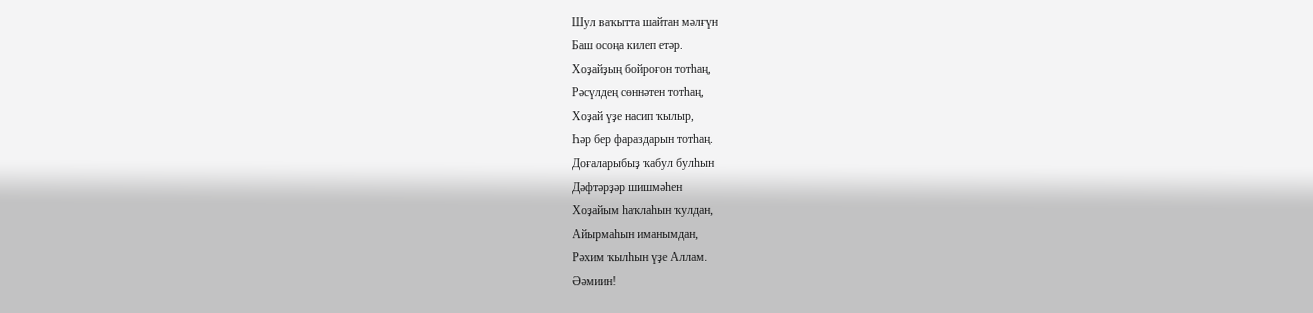Шул ваҡытта шайтан мәлғүн
Баш осоңа килеп етәр.
Хоҙайҙың бойроғон тотһаң,
Рәсүлдең сөннәтен тотһаң,
Хоҙай үҙе насип ҡылыр,
Һәр бер фараздарын тотһаң.
Доғаларыбыҙ ҡабул булһын
Дәфтәрҙәр шишмәһен
Хоҙайым һаҡлаһын ҡулдан,
Айырмаһын иманымдан,
Рәхим ҡылһын үҙе Аллам.
Әәмиин!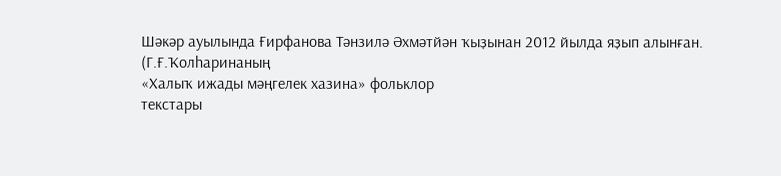Шәкәр ауылында Ғирфанова Тәнзилә Әхмәтйән ҡыҙынан 2012 йылда яҙып алынған.
(Г.Ғ.Ҡолһаринаның
«Халыҡ ижады мәңгелек хазина» фольклор
текстары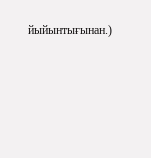йыйынтығынан.)